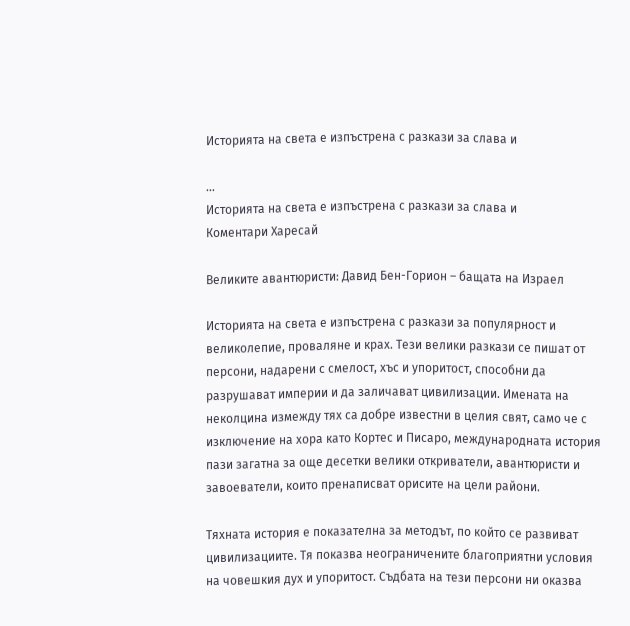Историята на света е изпъстрена с разкази за слава и

...
Историята на света е изпъстрена с разкази за слава и
Коментари Харесай

Великите авантюристи: Давид Бен-Горион – бащата на Израел

Историята на света е изпъстрена с разкази за популярност и великолепие, проваляне и крах. Тези велики разкази се пишат от персони, надарени с смелост, хъс и упоритост, способни да разрушават империи и да заличават цивилизации. Имената на неколцина измежду тях са добре известни в целия свят, само че с изключение на хора като Кортес и Писаро, международната история пази загатна за още десетки велики откриватели, авантюристи и завоеватели, които пренаписват орисите на цели райони.

Тяхната история е показателна за методът, по който се развиват цивилизациите. Тя показва неограничените благоприятни условия на човешкия дух и упоритост. Съдбата на тези персони ни оказва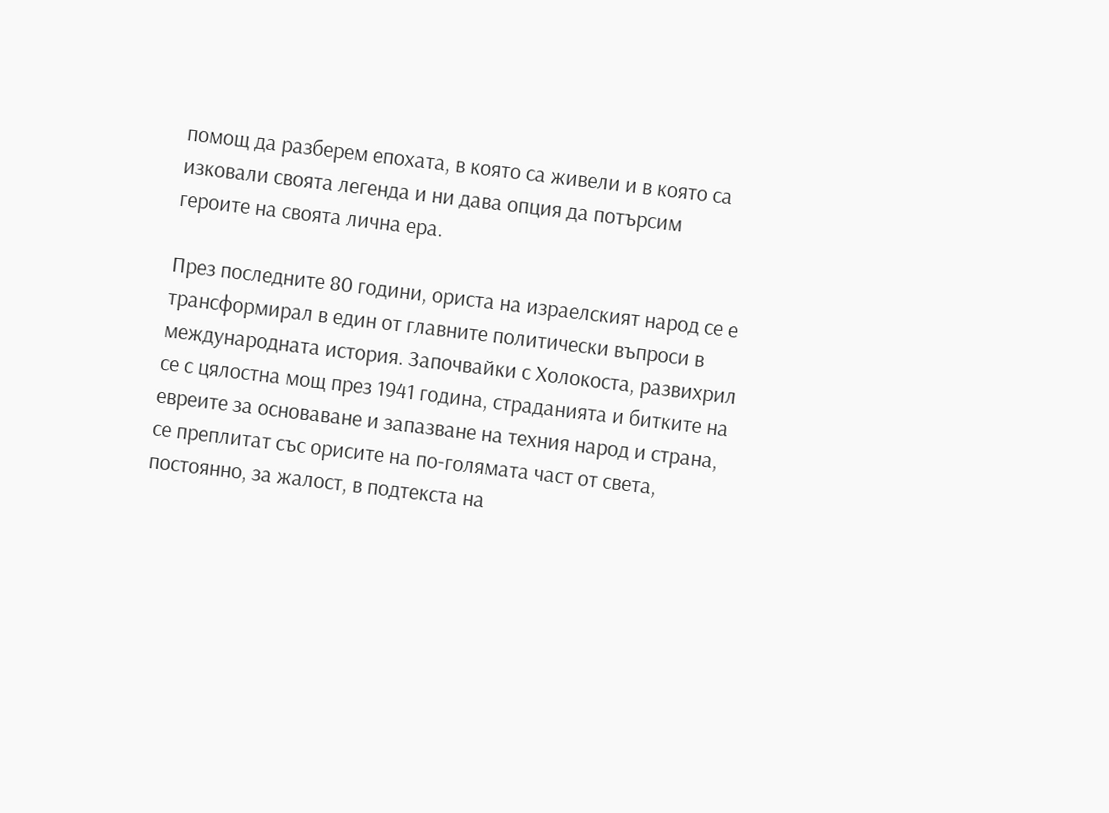помощ да разберем епохата, в която са живели и в която са изковали своята легенда и ни дава опция да потърсим героите на своята лична ера.

През последните 80 години, ориста на израелският народ се е трансформирал в един от главните политически въпроси в международната история. Започвайки с Холокоста, развихрил се с цялостна мощ през 1941 година, страданията и битките на евреите за основаване и запазване на техния народ и страна, се преплитат със орисите на по-голямата част от света, постоянно, за жалост, в подтекста на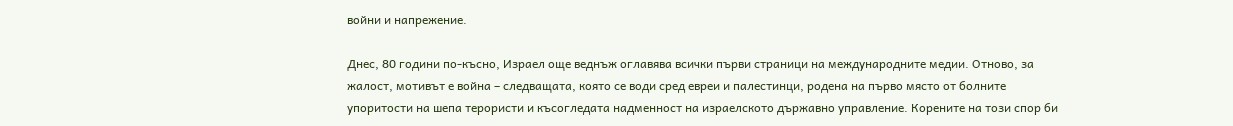войни и напрежение.

Днес, 80 години по-късно, Израел още веднъж оглавява всички първи страници на международните медии. Отново, за жалост, мотивът е война – следващата, която се води сред евреи и палестинци, родена на първо място от болните упоритости на шепа терористи и късогледата надменност на израелското държавно управление. Корените на този спор би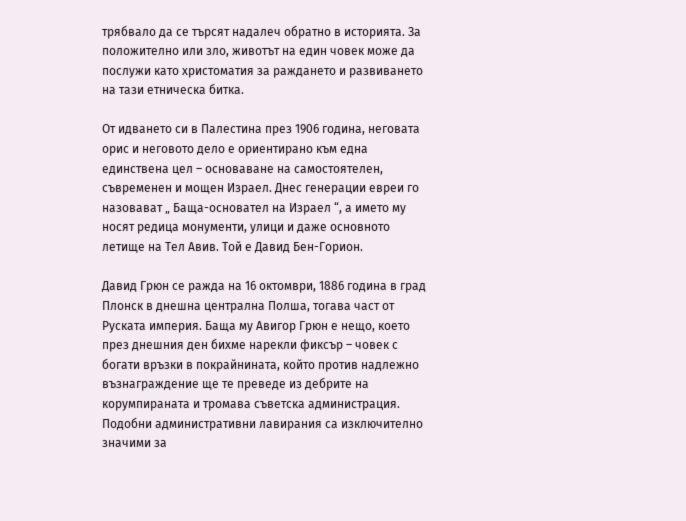трябвало да се търсят надалеч обратно в историята. За положително или зло, животът на един човек може да послужи като христоматия за раждането и развиването на тази етническа битка.

От идването си в Палестина през 1906 година, неговата орис и неговото дело е ориентирано към една единствена цел – основаване на самостоятелен, съвременен и мощен Израел. Днес генерации евреи го назовават „ Баща-основател на Израел “, а името му носят редица монументи, улици и даже основното летище на Тел Авив. Той е Давид Бен-Горион.

Давид Грюн се ражда на 16 октомври, 1886 година в град Плонск в днешна централна Полша, тогава част от Руската империя. Баща му Авигор Грюн е нещо, което през днешния ден бихме нарекли фиксър – човек с богати връзки в покрайнината, който против надлежно възнаграждение ще те преведе из дебрите на корумпираната и тромава съветска администрация. Подобни административни лавирания са изключително значими за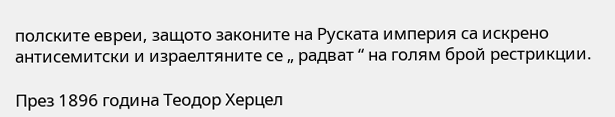полските евреи, защото законите на Руската империя са искрено антисемитски и израелтяните се „ радват “ на голям брой рестрикции.

През 1896 година Теодор Херцел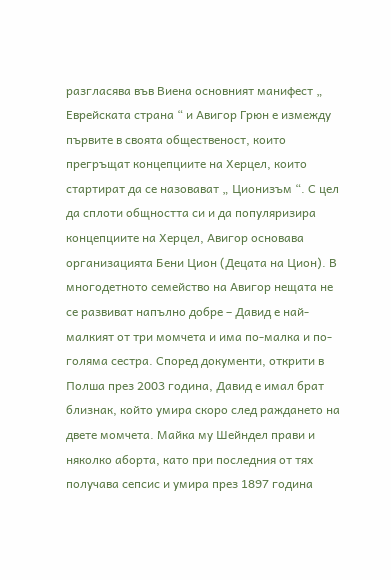разгласява във Виена основният манифест „ Еврейската страна “ и Авигор Грюн е измежду първите в своята общественост, които прегръщат концепциите на Херцел, които стартират да се назовават „ Ционизъм “. С цел да сплоти общността си и да популяризира концепциите на Херцел, Авигор основава организацията Бени Цион (Децата на Цион). В многодетното семейство на Авигор нещата не се развиват напълно добре – Давид е най-малкият от три момчета и има по-малка и по-голяма сестра. Според документи, открити в Полша през 2003 година, Давид е имал брат близнак, който умира скоро след раждането на двете момчета. Майка му Шейндел прави и няколко аборта, като при последния от тях получава сепсис и умира през 1897 година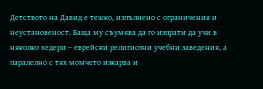Детството на Давид е тежко, изпълнено с ограничения и неустановеност. Баща му съумява да го изпрати да учи в няколко хедери – еврейски религиозни учебни заведения, а паралелно с тях момчето изкарва и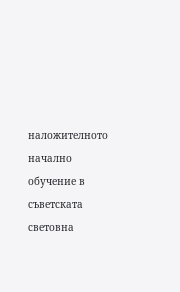наложителното начално обучение в съветската световна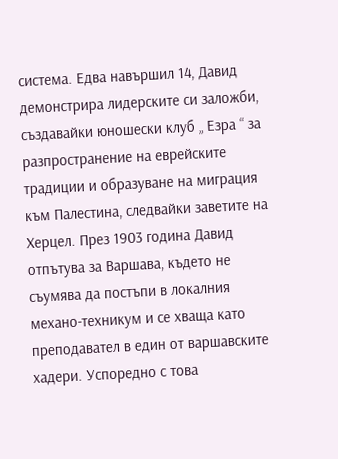система. Едва навършил 14, Давид демонстрира лидерските си заложби, създавайки юношески клуб „ Езра “ за разпространение на еврейските традиции и образуване на миграция към Палестина, следвайки заветите на Херцел. През 1903 година Давид отпътува за Варшава, където не съумява да постъпи в локалния механо-техникум и се хваща като преподавател в един от варшавските хадери. Успоредно с това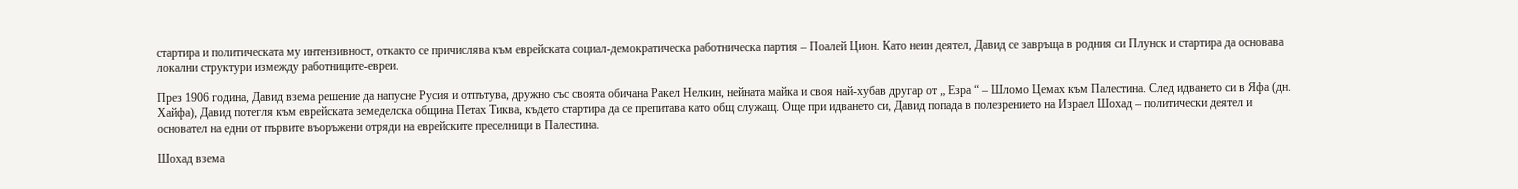стартира и политическата му интензивност, откакто се причислява към еврейската социал-демократическа работническа партия – Поалей Цион. Като неин деятел, Давид се завръща в родния си Плунск и стартира да основава локални структури измежду работниците-евреи.

През 1906 година, Давид взема решение да напусне Русия и отпътува, дружно със своята обичана Ракел Нелкин, нейната майка и своя най-хубав другар от „ Езра “ – Шломо Цемах към Палестина. След идването си в Яфа (дн. Хайфа), Давид потегля към еврейската земеделска община Петах Тиква, където стартира да се препитава като общ служащ. Още при идването си, Давид попада в полезрението на Израел Шохад – политически деятел и основател на едни от първите въоръжени отряди на еврейските преселници в Палестина.

Шохад взема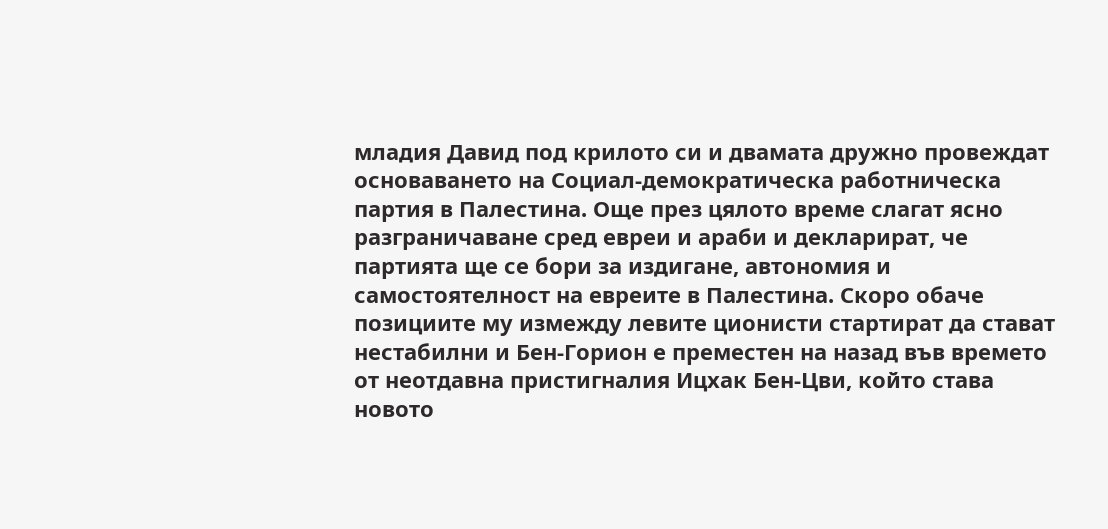младия Давид под крилото си и двамата дружно провеждат основаването на Социал-демократическа работническа партия в Палестина. Още през цялото време слагат ясно разграничаване сред евреи и араби и декларират, че партията ще се бори за издигане, автономия и самостоятелност на евреите в Палестина. Скоро обаче позициите му измежду левите ционисти стартират да стават нестабилни и Бен-Горион е преместен на назад във времето от неотдавна пристигналия Ицхак Бен-Цви, който става новото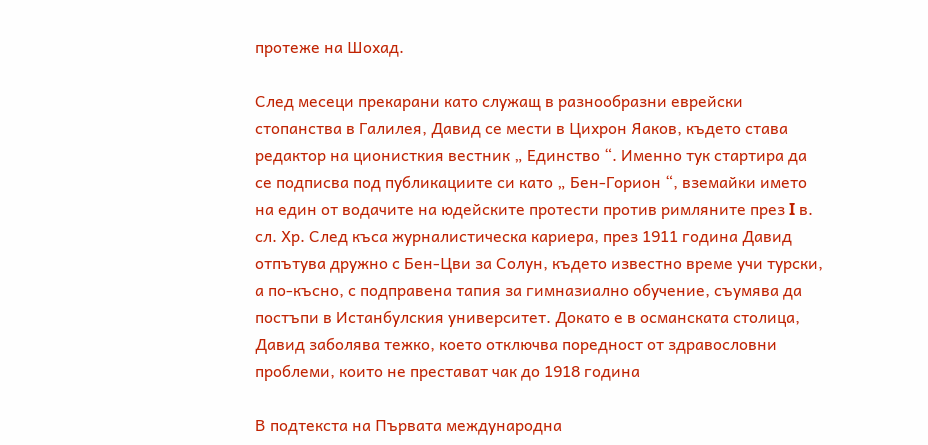протеже на Шохад.

След месеци прекарани като служащ в разнообразни еврейски стопанства в Галилея, Давид се мести в Цихрон Яаков, където става редактор на ционисткия вестник „ Единство “. Именно тук стартира да се подписва под публикациите си като „ Бен-Горион “, вземайки името на един от водачите на юдейските протести против римляните през I в. сл. Хр. След къса журналистическа кариера, през 1911 година Давид отпътува дружно с Бен-Цви за Солун, където известно време учи турски, а по-късно, с подправена тапия за гимназиално обучение, съумява да постъпи в Истанбулския университет. Докато е в османската столица, Давид заболява тежко, което отключва поредност от здравословни проблеми, които не престават чак до 1918 година

В подтекста на Първата международна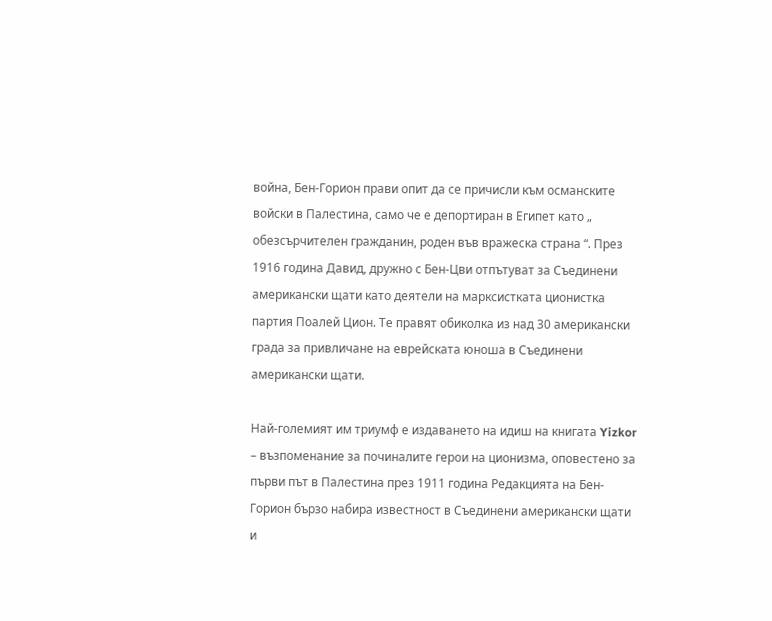война, Бен-Горион прави опит да се причисли към османските войски в Палестина, само че е депортиран в Египет като „ обезсърчителен гражданин, роден във вражеска страна “. През 1916 година Давид, дружно с Бен-Цви отпътуват за Съединени американски щати като деятели на марксистката ционистка партия Поалей Цион. Те правят обиколка из над 30 американски града за привличане на еврейската юноша в Съединени американски щати.

Най-големият им триумф е издаването на идиш на книгата Yizkor – възпоменание за починалите герои на ционизма, оповестено за първи път в Палестина през 1911 година Редакцията на Бен-Горион бързо набира известност в Съединени американски щати и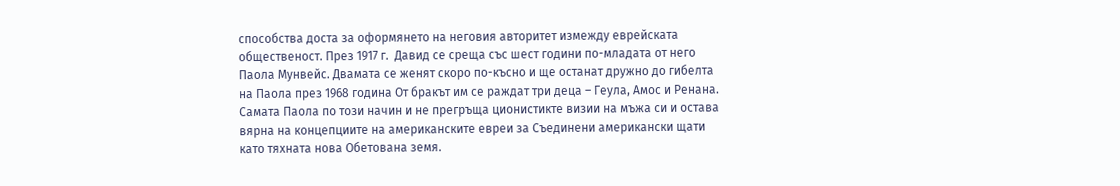способства доста за оформянето на неговия авторитет измежду еврейската общественост. През 1917 г.  Давид се среща със шест години по-младата от него Паола Мунвейс. Двамата се женят скоро по-късно и ще останат дружно до гибелта на Паола през 1968 година От бракът им се раждат три деца – Геула, Амос и Ренана. Самата Паола по този начин и не прегръща ционистикте визии на мъжа си и остава вярна на концепциите на американските евреи за Съединени американски щати като тяхната нова Обетована земя.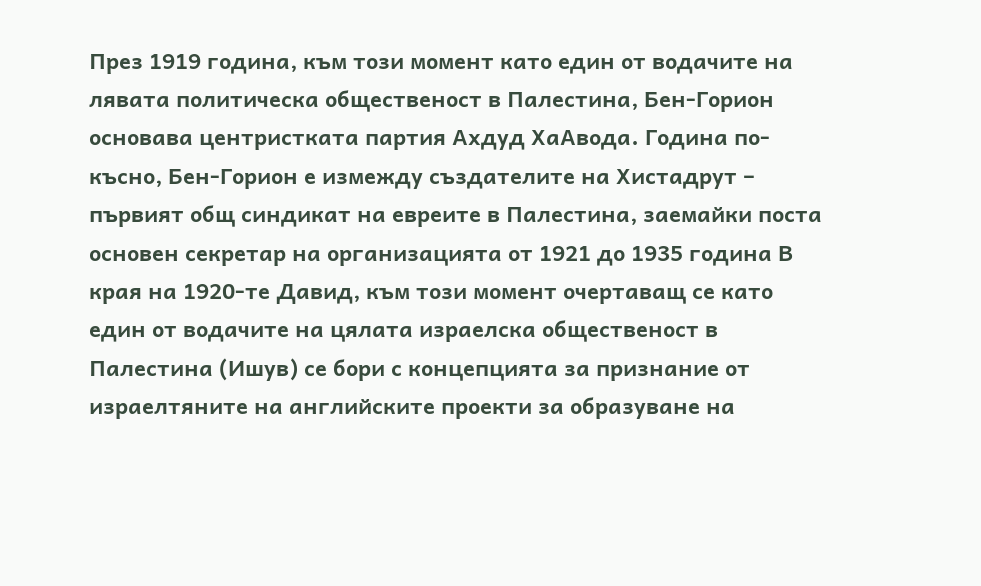През 1919 година, към този момент като един от водачите на лявата политическа общественост в Палестина, Бен-Горион основава центристката партия Ахдуд ХаАвода. Година по-късно, Бен-Горион е измежду създателите на Хистадрут – първият общ синдикат на евреите в Палестина, заемайки поста основен секретар на организацията от 1921 до 1935 година В края на 1920-те Давид, към този момент очертаващ се като един от водачите на цялата израелска общественост в Палестина (Ишув) се бори с концепцията за признание от израелтяните на английските проекти за образуване на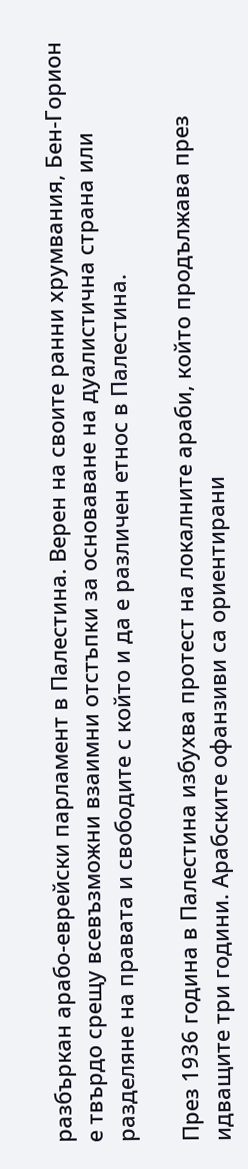разбъркан арабо-еврейски парламент в Палестина. Верен на своите ранни хрумвания, Бен-Горион е твърдо срещу всевъзможни взаимни отстъпки за основаване на дуалистична страна или разделяне на правата и свободите с който и да е различен етнос в Палестина.

През 1936 година в Палестина избухва протест на локалните араби, който продължава през идващите три години. Арабските офанзиви са ориентирани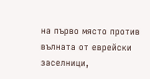на първо място против вълната от еврейски заселници,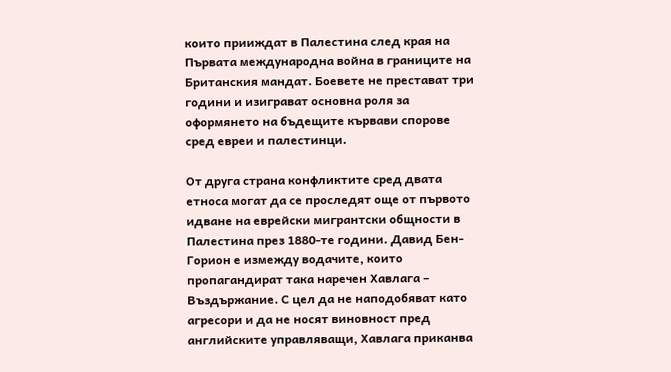които прииждат в Палестина след края на Първата международна война в границите на Британския мандат. Боевете не престават три години и изиграват основна роля за оформянето на бъдещите кървави спорове сред евреи и палестинци.

От друга страна конфликтите сред двата етноса могат да се проследят още от първото идване на еврейски мигрантски общности в Палестина през 1880-те години. Давид Бен-Горион е измежду водачите, които пропагандират така наречен Хавлага – Въздържание. С цел да не наподобяват като агресори и да не носят виновност пред английските управляващи, Хавлага приканва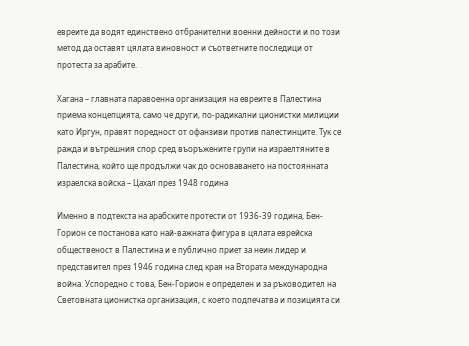евреите да водят единствено отбранителни военни дейности и по този метод да оставят цялата виновност и съответните последици от протеста за арабите.

Хагана – главната паравоенна организация на евреите в Палестина приема концепцията, само че други, по-радикални ционистки милиции като Иргун, правят поредност от офанзиви против палестинците. Тук се ражда и вътрешния спор сред въоръжените групи на израелтяните в Палестина, който ще продължи чак до основаването на постоянната израелска войска – Цахал през 1948 година

Именно в подтекста на арабските протести от 1936-39 година, Бен-Горион се постанова като най-важната фигура в цялата еврейска общественост в Палестина и е публично приет за неин лидер и представител през 1946 година след края на Втората международна война. Успоредно с това, Бен-Горион е определен и за ръководител на Световната ционистка организация, с което подпечатва и позицията си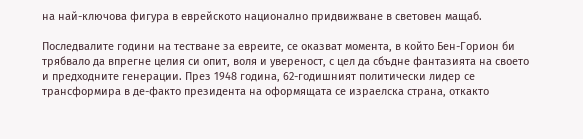на най-ключова фигура в еврейското национално придвижване в световен мащаб.

Последвалите години на тестване за евреите, се оказват момента, в който Бен-Горион би трябвало да впрегне целия си опит, воля и увереност, с цел да сбъдне фантазията на своето и предходните генерации. През 1948 година, 62-годишният политически лидер се трансформира в де-факто президента на оформящата се израелска страна, откакто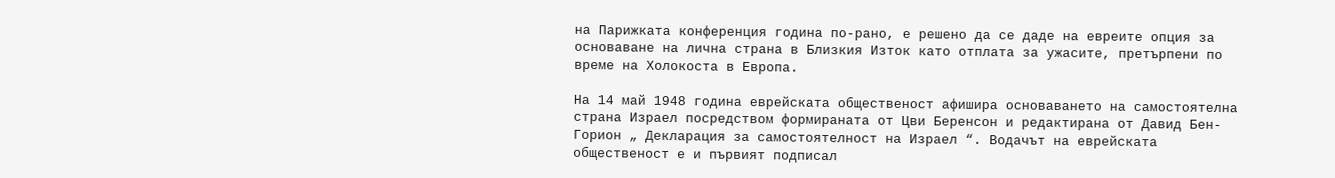на Парижката конференция година по-рано, е решено да се даде на евреите опция за основаване на лична страна в Близкия Изток като отплата за ужасите, претърпени по време на Холокоста в Европа.

На 14 май 1948 година еврейската общественост афишира основаването на самостоятелна страна Израел посредством формираната от Цви Беренсон и редактирана от Давид Бен-Горион „ Декларация за самостоятелност на Израел “. Водачът на еврейската общественост е и първият подписал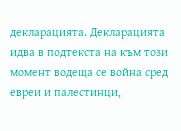декларацията. Декларацията идва в подтекста на към този момент водеща се война сред евреи и палестинци,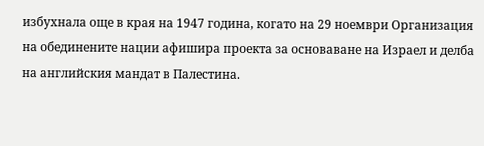избухнала още в края на 1947 година, когато на 29 ноември Организация на обединените нации афишира проекта за основаване на Израел и делба на английския мандат в Палестина.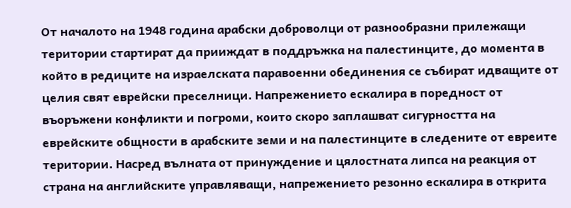От началото на 1948 година арабски доброволци от разнообразни прилежащи територии стартират да прииждат в поддръжка на палестинците, до момента в който в редиците на израелската паравоенни обединения се събират идващите от целия свят еврейски преселници. Напрежението ескалира в поредност от въоръжени конфликти и погроми, които скоро заплашват сигурността на еврейските общности в арабските земи и на палестинците в следените от евреите територии. Насред вълната от принуждение и цялостната липса на реакция от страна на английските управляващи, напрежението резонно ескалира в открита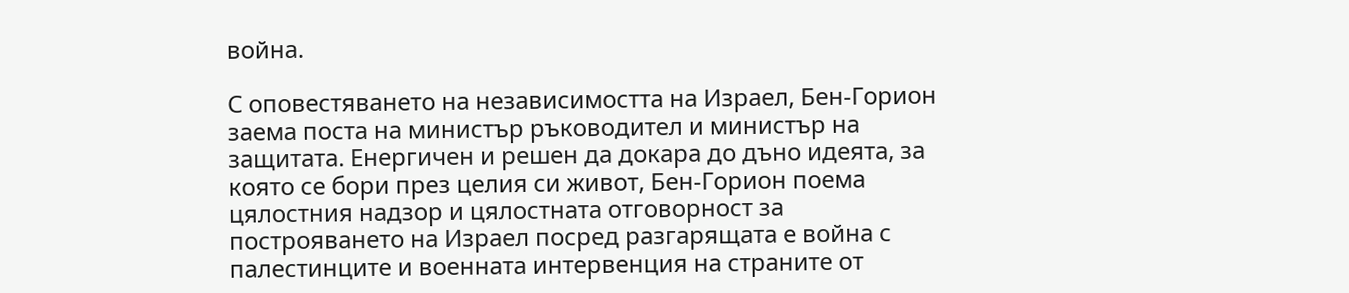война.

С оповестяването на независимостта на Израел, Бен-Горион заема поста на министър ръководител и министър на защитата. Енергичен и решен да докара до дъно идеята, за която се бори през целия си живот, Бен-Горион поема цялостния надзор и цялостната отговорност за построяването на Израел посред разгарящата е война с палестинците и военната интервенция на страните от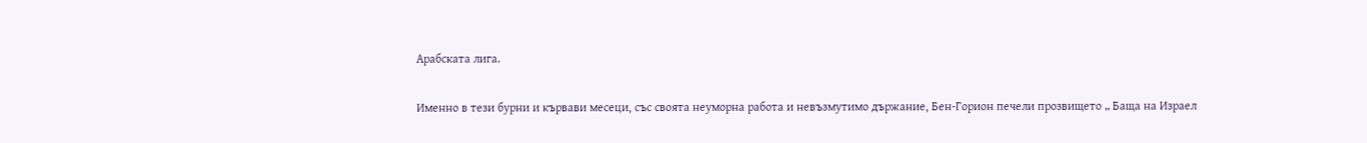Арабската лига.

Именно в тези бурни и кървави месеци, със своята неуморна работа и невъзмутимо държание, Бен-Горион печели прозвището „ Баща на Израел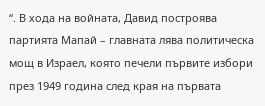“. В хода на войната, Давид построява партията Мапай – главната лява политическа мощ в Израел, която печели първите избори през 1949 година след края на първата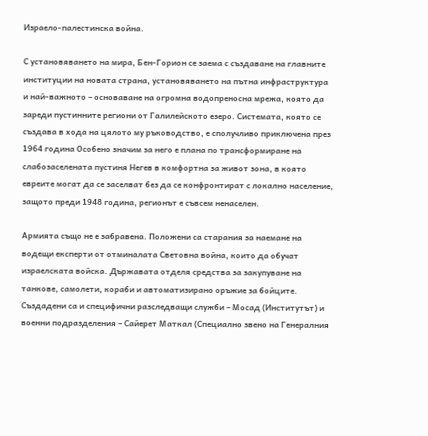Израело-палестинска война.

С установяването на мира, Бен-Горион се заема с създаване на главните институции на новата страна, установяването на пътна инфраструктура и най-важното – основаване на огромна водопреносна мрежа, която да зареди пустинните региони от Галилейското езеро. Системата, която се създава в хода на цялото му ръководство, е сполучливо приключена през 1964 година Особено значим за него е плана по трансформиране на слабозаселената пустиня Негев в комфортна за живот зона, в която евреите могат да се заселват без да се конфронтират с локално население, защото преди 1948 година, регионът е съвсем ненаселен.

Армията също не е забравена. Положени са старания за наемане на водещи експерти от отминалата Световна война, които да обучат израелската войска. Държавата отделя средства за закупуване на танкове, самолети, кораби и автоматизирано оръжие за бойците. Създадени са и специфични разследващи служби – Мосад (Институтът) и военни подразделения – Сайерет Маткал (Специално звено на Генералния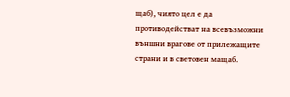щаб), чиято цел е да противодействат на всевъзможни външни врагове от прилежащите страни и в световен мащаб.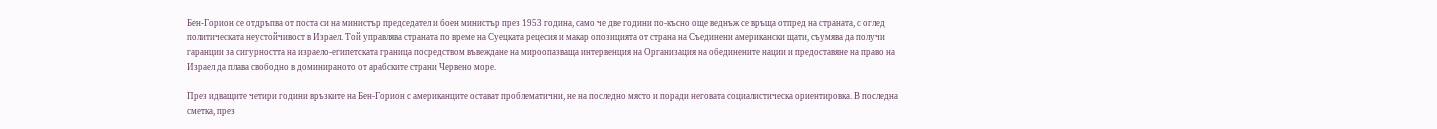Бен-Горион се отдръпва от поста си на министър председател и боен министър през 1953 година, само че две години по-късно още веднъж се връща отпред на страната, с оглед политическата неустойчивост в Израел. Той управлява страната по време на Суецката рецесия и макар опозицията от страна на Съединени американски щати, съумява да получи гаранции за сигурността на израело-египетската граница посредством въвеждане на мироопазваща интервенция на Организация на обединените нации и предоставяне на право на Израел да плава свободно в доминираното от арабските страни Червено море.

През идващите четири години връзките на Бен-Горион с американците остават проблематични, не на последно място и поради неговата социалистическа ориентировка. В последна сметка, през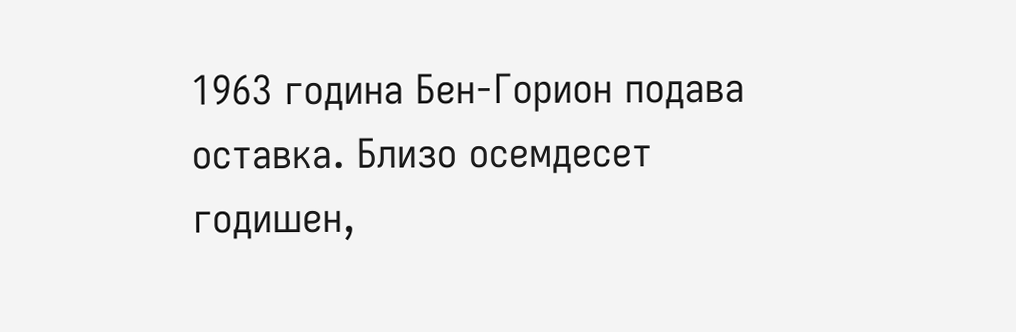1963 година Бен-Горион подава оставка. Близо осемдесет годишен,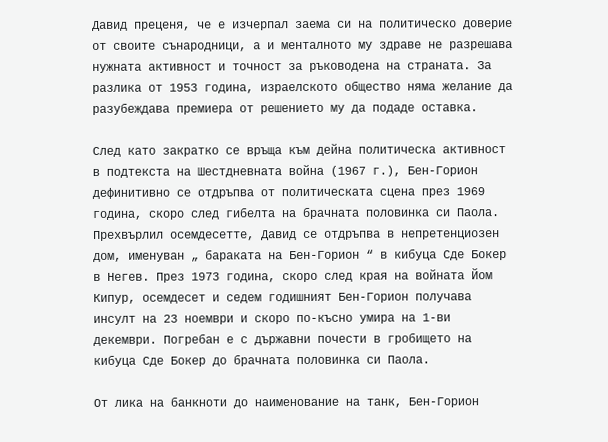Давид преценя, че е изчерпал заема си на политическо доверие от своите сънародници, а и менталното му здраве не разрешава нужната активност и точност за ръководена на страната. За разлика от 1953 година, израелското общество няма желание да разубеждава премиера от решението му да подаде оставка.

След като закратко се връща към дейна политическа активност в подтекста на Шестдневната война (1967 г.), Бен-Горион дефинитивно се отдръпва от политическата сцена през 1969 година, скоро след гибелта на брачната половинка си Паола. Прехвърлил осемдесетте, Давид се отдръпва в непретенциозен дом, именуван „ бараката на Бен-Горион “ в кибуца Сде Бокер в Негев. През 1973 година, скоро след края на войната Йом Кипур, осемдесет и седем годишният Бен-Горион получава инсулт на 23 ноември и скоро по-късно умира на 1-ви декември. Погребан е с държавни почести в гробището на кибуца Сде Бокер до брачната половинка си Паола.

От лика на банкноти до наименование на танк, Бен-Горион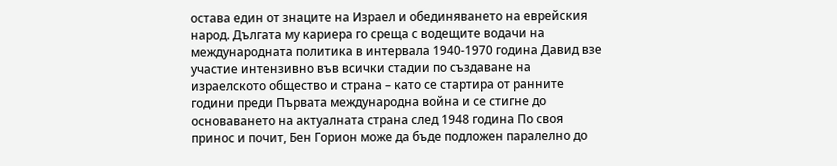остава един от знаците на Израел и обединяването на еврейския народ. Дългата му кариера го среща с водещите водачи на международната политика в интервала 1940-1970 година Давид взе участие интензивно във всички стадии по създаване на израелското общество и страна – като се стартира от ранните години преди Първата международна война и се стигне до основаването на актуалната страна след 1948 година По своя принос и почит, Бен Горион може да бъде подложен паралелно до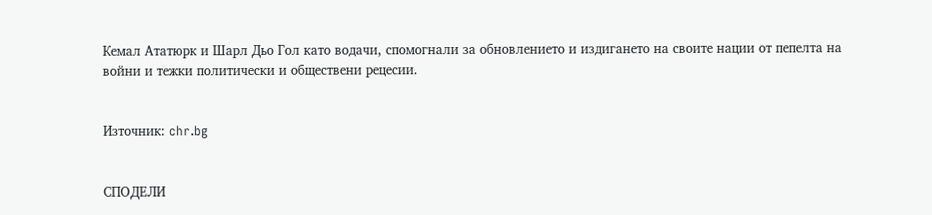Кемал Ататюрк и Шарл Дьо Гол като водачи, спомогнали за обновлението и издигането на своите нации от пепелта на войни и тежки политически и обществени рецесии.


Източник: chr.bg


СПОДЕЛИ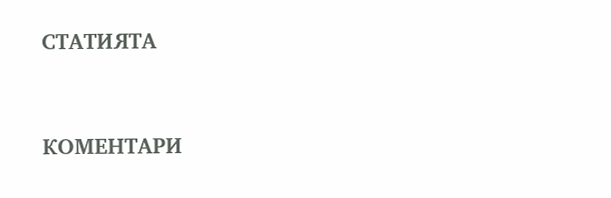СТАТИЯТА


КОМЕНТАРИ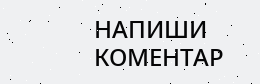НАПИШИ КОМЕНТАР